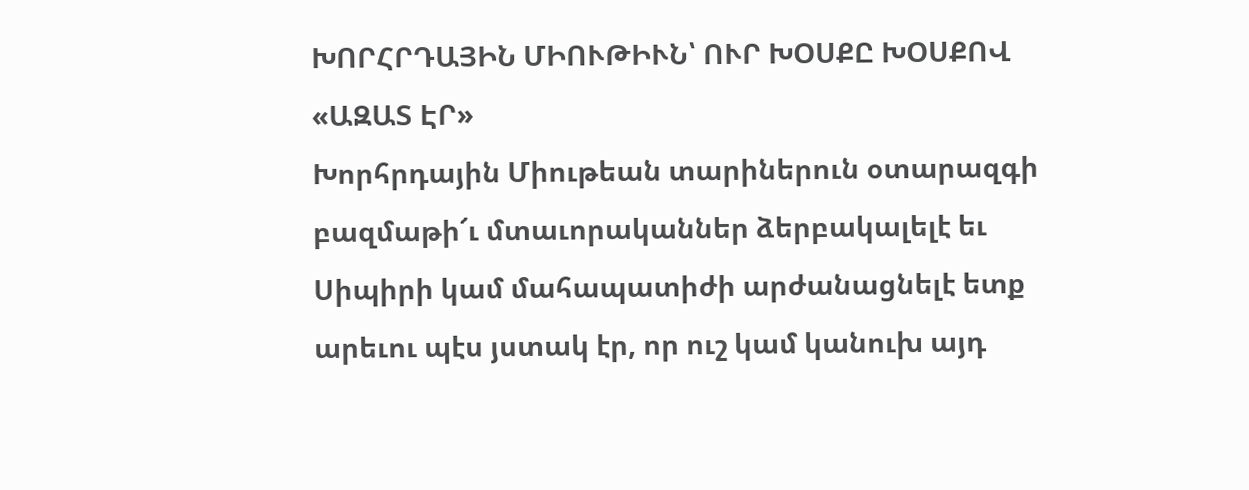ԽՈՐՀՐԴԱՅԻՆ ՄԻՈՒԹԻՒՆ՝ ՈՒՐ ԽՕՍՔԸ ԽՕՍՔՈՎ «ԱԶԱՏ ԷՐ»
Խորհրդային Միութեան տարիներուն օտարազգի բազմաթի՜ւ մտաւորականներ ձերբակալելէ եւ Սիպիրի կամ մահապատիժի արժանացնելէ ետք արեւու պէս յստակ էր, որ ուշ կամ կանուխ այդ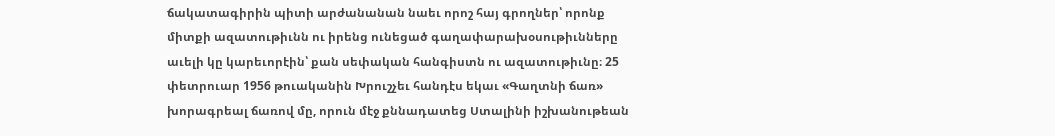ճակատագիրին պիտի արժանանան նաեւ որոշ հայ գրողներ՝ որոնք միտքի ազատութիւնն ու իրենց ունեցած գաղափարախօսութիւնները աւելի կը կարեւորէին՝ քան սեփական հանգիստն ու ազատութիւնը։ 25 փետրուար 1956 թուականին Խրուշչեւ հանդէս եկաւ «Գաղտնի ճառ» խորագրեալ ճառով մը, որուն մէջ քննադատեց Ստալինի իշխանութեան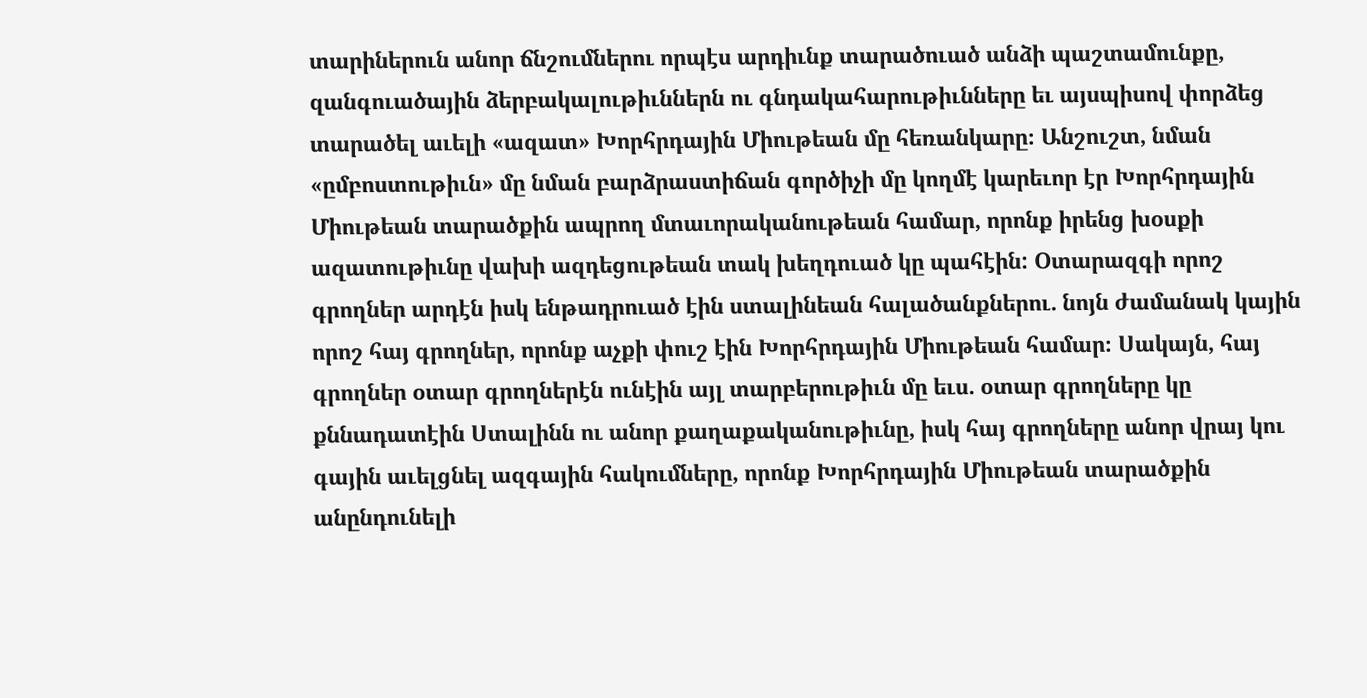տարիներուն անոր ճնշումներու որպէս արդիւնք տարածուած անձի պաշտամունքը, զանգուածային ձերբակալութիւններն ու գնդակահարութիւնները եւ այսպիսով փորձեց տարածել աւելի «ազատ» Խորհրդային Միութեան մը հեռանկարը։ Անշուշտ, նման «ըմբոստութիւն» մը նման բարձրաստիճան գործիչի մը կողմէ կարեւոր էր Խորհրդային Միութեան տարածքին ապրող մտաւորականութեան համար, որոնք իրենց խօսքի ազատութիւնը վախի ազդեցութեան տակ խեղդուած կը պահէին: Օտարազգի որոշ գրողներ արդէն իսկ ենթադրուած էին ստալինեան հալածանքներու. նոյն ժամանակ կային որոշ հայ գրողներ, որոնք աչքի փուշ էին Խորհրդային Միութեան համար։ Սակայն, հայ գրողներ օտար գրողներէն ունէին այլ տարբերութիւն մը եւս. օտար գրողները կը քննադատէին Ստալինն ու անոր քաղաքականութիւնը, իսկ հայ գրողները անոր վրայ կու գային աւելցնել ազգային հակումները, որոնք Խորհրդային Միութեան տարածքին անընդունելի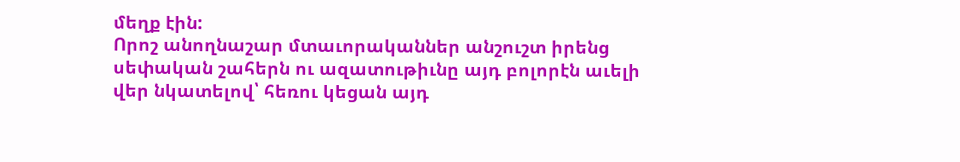մեղք էին:
Որոշ անողնաշար մտաւորականներ անշուշտ իրենց սեփական շահերն ու ազատութիւնը այդ բոլորէն աւելի վեր նկատելով՝ հեռու կեցան այդ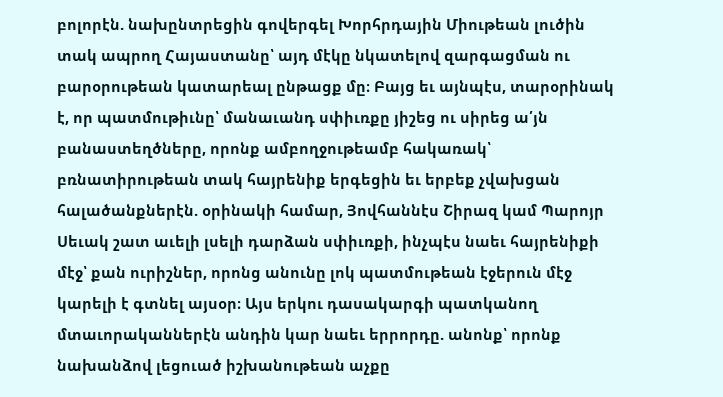բոլորէն. նախընտրեցին գովերգել Խորհրդային Միութեան լուծին տակ ապրող Հայաստանը՝ այդ մէկը նկատելով զարգացման ու բարօրութեան կատարեալ ընթացք մը։ Բայց եւ այնպէս, տարօրինակ է, որ պատմութիւնը՝ մանաւանդ սփիւռքը յիշեց ու սիրեց ա՛յն բանաստեղծները, որոնք ամբողջութեամբ հակառակ՝ բռնատիրութեան տակ հայրենիք երգեցին եւ երբեք չվախցան հալածանքներէն. օրինակի համար, Յովհաննէս Շիրազ կամ Պարոյր Սեւակ շատ աւելի լսելի դարձան սփիւռքի, ինչպէս նաեւ հայրենիքի մէջ՝ քան ուրիշներ, որոնց անունը լոկ պատմութեան էջերուն մէջ կարելի է գտնել այսօր։ Այս երկու դասակարգի պատկանող մտաւորականներէն անդին կար նաեւ երրորդը. անոնք՝ որոնք նախանձով լեցուած իշխանութեան աչքը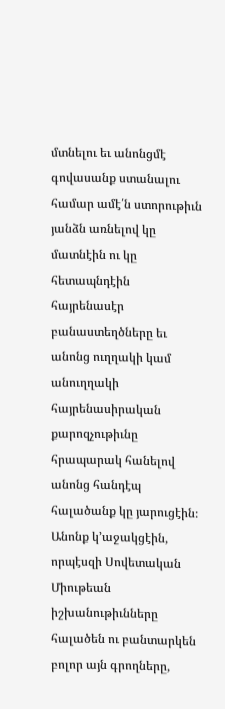մտնելու եւ անոնցմէ գովասանք ստանալու համար ամէ՛ն ստորութիւն յանձն առնելով կը մատնէին ու կը հետապնդէին հայրենասէր բանաստեղծները եւ անոնց ուղղակի կամ անուղղակի հայրենասիրական քարոզչութիւնը հրապարակ հանելով անոնց հանդէպ հալածանք կը յարուցէին։ Անոնք կ՚աջակցէին, որպէսզի Սովետական Միութեան իշխանութիւնները հալածեն ու բանտարկեն բոլոր այն գրողները,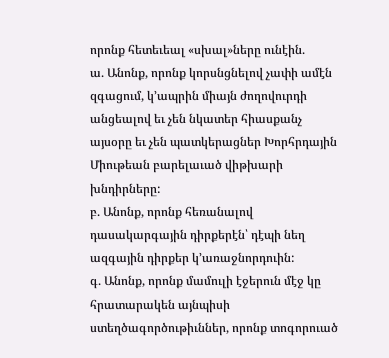որոնք հետեւեալ «սխալ»ները ունէին.
ա. Անոնք, որոնք կորսնցնելով չափի ամէն զգացում, կ՚ապրին միայն ժողովուրդի անցեալով եւ չեն նկատեր հիասքանչ այսօրը եւ չեն պատկերացներ Խորհրդային Միութեան բարելաւած վիթխարի խնդիրները:
բ. Անոնք, որոնք հեռանալով դասակարգային դիրքերէն՝ դէպի նեղ ազգային դիրքեր կ՚առաջնորդուին:
գ. Անոնք, որոնք մամուլի էջերուն մէջ կը հրատարակեն այնպիսի ստեղծագործութիւններ, որոնք տոգորուած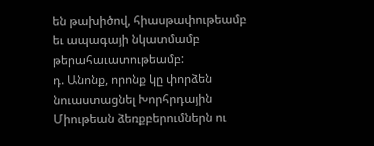են թախիծով, հիասթափութեամբ եւ ապագայի նկատմամբ թերահաւատութեամբ:
դ. Անոնք, որոնք կը փորձեն նուաստացնել Խորհրդային Միութեան ձեռքբերումներն ու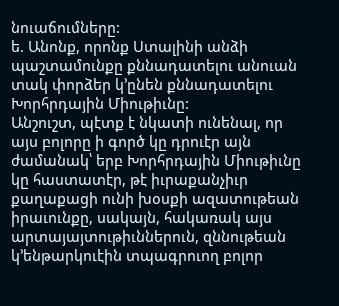նուաճումները:
ե. Անոնք, որոնք Ստալինի անձի պաշտամունքը քննադատելու անուան տակ փորձեր կ՚ընեն քննադատելու Խորհրդային Միութիւնը:
Անշուշտ, պէտք է նկատի ունենալ, որ այս բոլորը ի գործ կը դրուէր այն ժամանակ՝ երբ Խորհրդային Միութիւնը կը հաստատէր, թէ իւրաքանչիւր քաղաքացի ունի խօսքի ազատութեան իրաւունքը, սակայն, հակառակ այս արտայայտութիւններուն, զննութեան կ՚ենթարկուէին տպագրուող բոլոր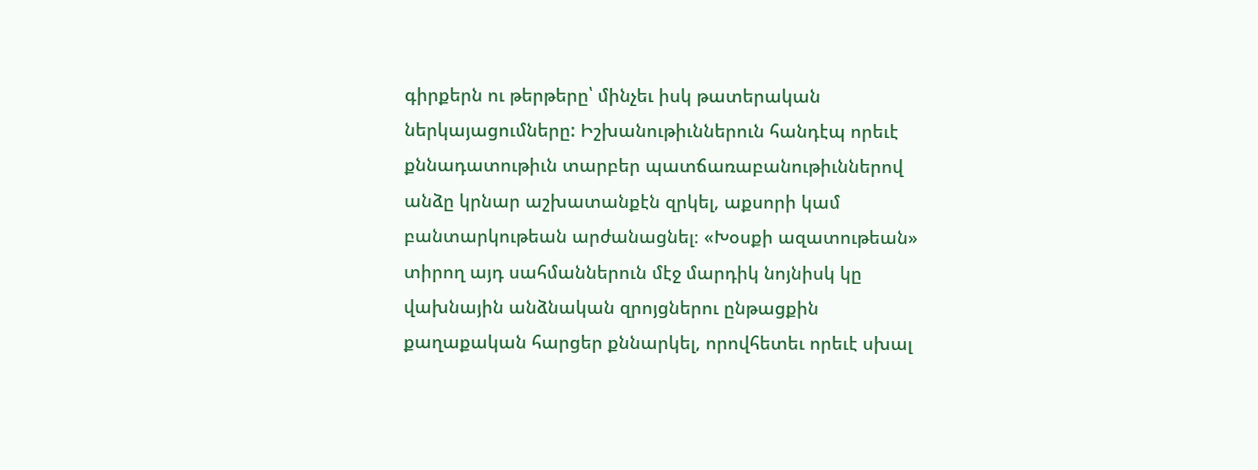գիրքերն ու թերթերը՝ մինչեւ իսկ թատերական ներկայացումները: Իշխանութիւններուն հանդէպ որեւէ քննադատութիւն տարբեր պատճառաբանութիւններով անձը կրնար աշխատանքէն զրկել, աքսորի կամ բանտարկութեան արժանացնել։ «Խօսքի ազատութեան» տիրող այդ սահմաններուն մէջ մարդիկ նոյնիսկ կը վախնային անձնական զրոյցներու ընթացքին քաղաքական հարցեր քննարկել, որովհետեւ որեւէ սխալ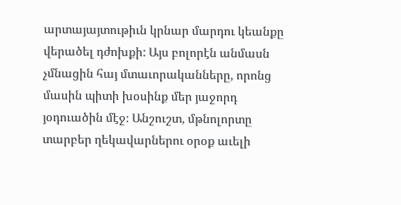արտայայտութիւն կրնար մարդու կեանքը վերածել դժոխքի: Այս բոլորէն անմասն չմնացին հայ մտաւորականները, որոնց մասին պիտի խօսինք մեր յաջորդ յօդուածին մէջ։ Անշուշտ, մթնոլորտը տարբեր ղեկավարներու օրօք աւելի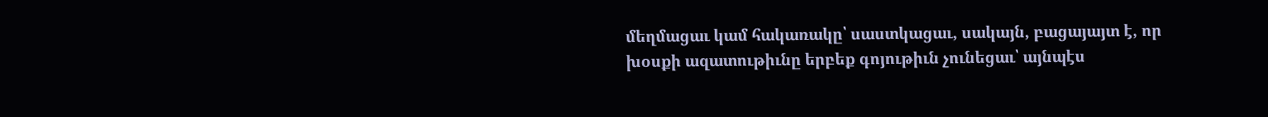մեղմացաւ կամ հակառակը՝ սաստկացաւ, սակայն, բացայայտ է, որ խօսքի ազատութիւնը երբեք գոյութիւն չունեցաւ՝ այնպէս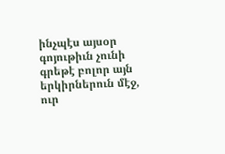ինչպէս այսօր գոյութիւն չունի գրեթէ բոլոր այն երկիրներուն մէջ, ուր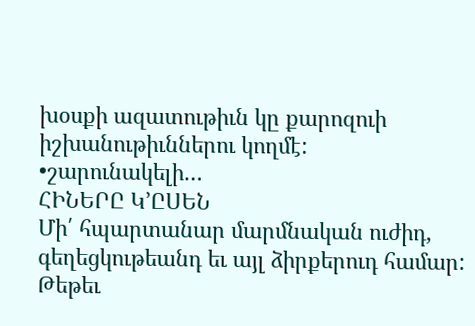խօսքի ազատութիւն կը քարոզուի իշխանութիւններու կողմէ:
•շարունակելի…
ՀԻՆԵՐԸ Կ՚ԸՍԵՆ
Մի՛ հպարտանար մարմնական ուժիդ, գեղեցկութեանդ եւ այլ ձիրքերուդ համար: Թեթեւ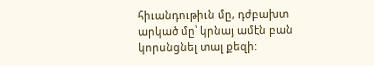հիւանդութիւն մը, դժբախտ արկած մը՝ կրնայ ամէն բան կորսնցնել տալ քեզի: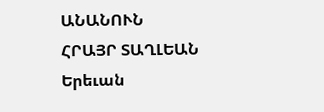ԱՆԱՆՈՒՆ
ՀՐԱՅՐ ՏԱՂԼԵԱՆ
Երեւան